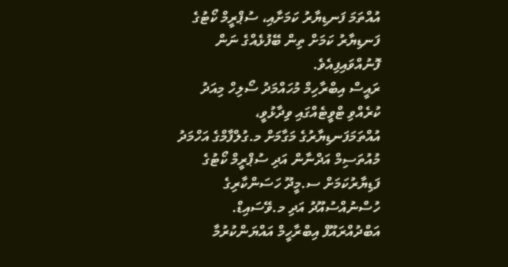އުއްތަމަ ފަނޑިޔާރު ކަމަށާއި، ސުޕްރީމް ކޯޓުގެ ފަނޑިޔާރު ކަމަށް ތިން ބޭފުޅެއްގެ ނަން ފޮނުއްވައިފިއެވެ.
ރައީސް އިބްރާހިމް މުހައްމަދު ސޯލިހް މިއަދު ކުރެއްވި ޓްވީޓެއްގައި ވިދާޅުވީ، އުއްތަމަފަނޑިޔާރުގެ މަގާމަށް މ.ގުލްފާމްގެ އަހްމަދު މުއުތަސިމް އަދްނާން އަދި ސުޕްރީމް ކޯޓުގެ ފަޑިޔާރުކަމަށް ސ.މީދޫ ހަސަންކާރިގެ ހުސްނުއްސުއޫދު އަދި މ.ވޭސައިޑް. އަބްދުއްރައޫފް އިބްރާހީމް އައްޔަންކުރުމާ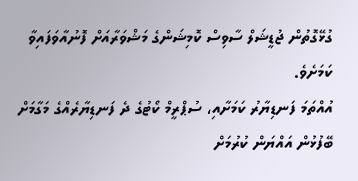ގުޅޭގޮތުން ޖުޑީޝަލް ސާވިސް ކޮމިޝަންގެ މަޝްވަރާއަށް ފޮނުއާވަފައިވާ ކަމަށެވެ.
އުއްތަމަ ފަނޑިޔާރު ކަމަށާއި، ސުޕްރީމް ކޯޓުގެ ދެ ފަނޑިޔާރެއްގެ މަގާމަށް ބޭފުޅުން އައްޔަން ކުރުމަށް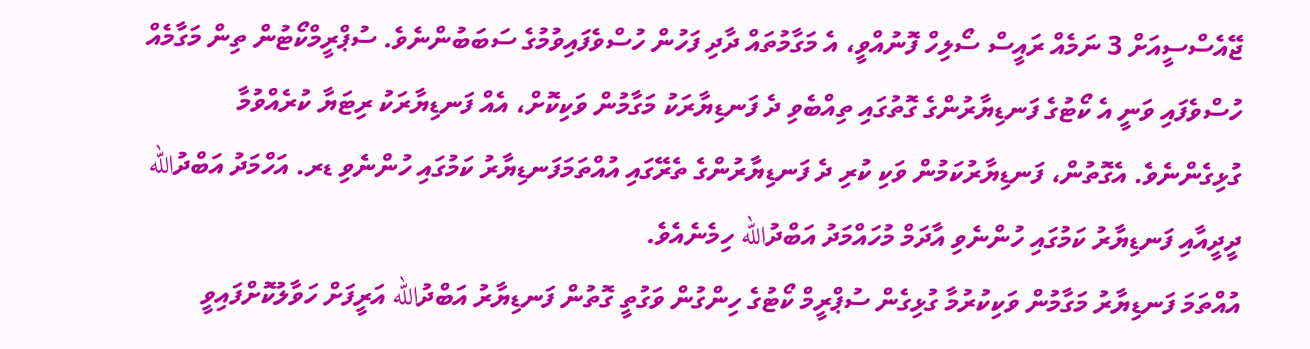ޖޭއެސްސީއަށް 3 ނަމެއް ރައީސް ސޯލިހް ފޮނުއްވީ، އެ މަގާމުތައް ދާދި ފަހުން ހުސްވެފައިވުމުގެ ސަބަބުންނެވެ. ސުޕްރީމްކޯޓުން ތިން މަގާމެއް ހުސްވެފައި ވަނީ އެ ކޯޓުގެ ފަނޑިޔާރުންގެ ގޮތުގައި ތިއްބެވި ދެ ފަނޑިޔާރަކު މަގާމުން ވަކިކޮށް، އެއް ފަނޑިޔާރަކު ރިޓަޔާ ކުރެއްވުމާ ގުޅިގެންނެވެ. އެގޮތުން، ފަނޑިޔާރުކަމުން ވަކި ކުރި ދެ ފަނޑިޔާރުންގެ ތެރޭގައި އުއްތަމަފަނޑިޔާރު ކަމުގައި ހުންނެވި ޑރ. އަހްމަދު އަބްދުالله ދީދީއާއި ފަނޑިޔާރު ކަމުގައި ހުންނެވި އާދަމް މުހައްމަދު އަބްދުالله ހިމެނެއެވެ.
އުއްތަމަ ފަނޑިޔާރު މަގާމުން ވަކިކުރުމާ ގުޅިގެން ސުޕްރީމް ކޯޓުގެ ހިންގުން ވަގުތީ ގޮތުން ފަނޑިޔާރު އަބްދުالله އަރީފަށް ހަވާލުކޮށްފައިވީ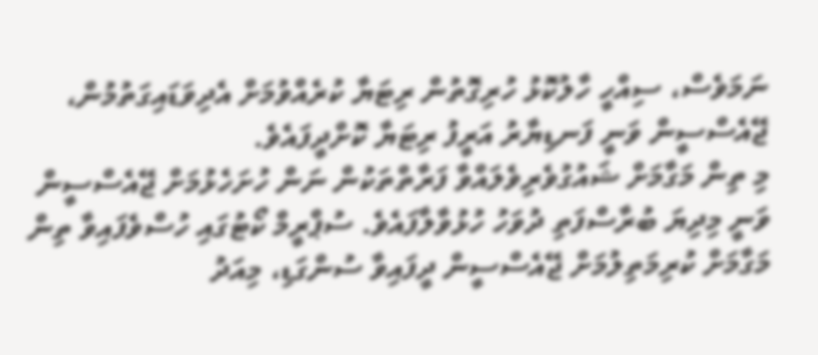ނަމަވެސް، ސިއްހީ ހާލުކޮޅު ހުރިގޮތުން ރިޓަޔާ ކުރެއްވުމަށް އެދިވަޑައިގަތުމުން، ޖޭއެސްސީން ވަނީ ފަނޑިޔާރު އަރީފު ރިޓަޔާ ކޮށްދީފައެވެ.
މި ތިން މަގާމަށް ޝައުގުވެރިވެލައްވާ ފަރާތްތަކުން ނަން ހުށަހެޅުމަށް ޖޭއެސްސީން ވަނީ މިދިޔަ ބުރާސްފަތި ދުވަހު ހުޅުވާލާފައެވެ. ސުޕްރީމް ކޯޓުގައި ހުސްވެފައިވާ ތިން މަގާމަށް ކުރިމަތިލުމަށް ޖޭއެސްސީން ދީފައިވާ ސުންގަޑި، މިއަދު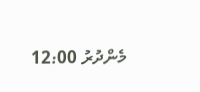މެންދުރު 12:00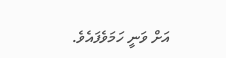އަށް ވަނީ ހަމަވެފައެވެ.